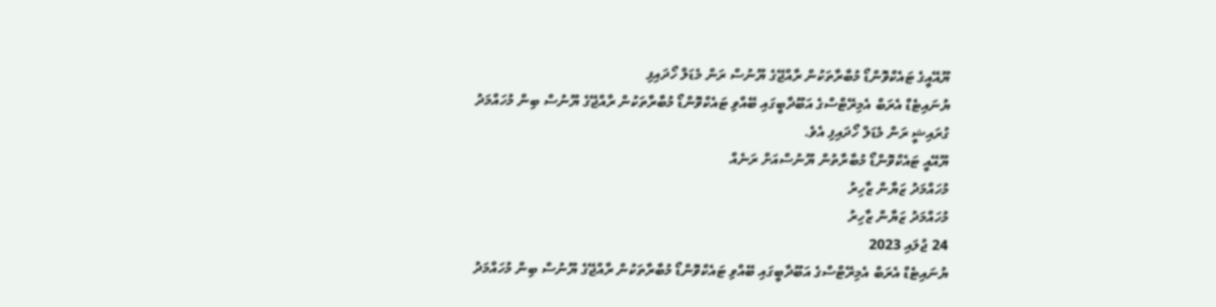ޔޫއޭއީގެ ޓައެކްވޮންޑޯ މުބާރާތަކުން ރާއްޖޭގެ ޔޫނުސް ރަން މެޑަލް ހޯދައިފި
ޔުނައިޓެޑް އެރަބް އެމިރޭޓްސްގެ އަބޫދާބީގައި ބޭއްވި ޓައެކްވޮންޑޯ މުބާރާތަކުން ރާއްޖޭގެ ޔޫނުސް ބިން މުހައްމަދު ގުރައިޝީ ރަން މެޑަލް ހޯދައިފި އެވެ.
ޔޫއޭއީ ޓައެކްވޮންޑޯ މުބާރާތުން ޔޫނުސްއަށް ރަނެއް
މުހައްމަދު ޒަޔާން ޒާހިރު
މުހައްމަދު ޒަޔާން ޒާހިރު
24 ޖުލައި 2023
ޔުނައިޓެޑް އެރަބް އެމިރޭޓްސްގެ އަބޫދާބީގައި ބޭއްވި ޓައެކްވޮންޑޯ މުބާރާތަކުން ރާއްޖޭގެ ޔޫނުސް ބިން މުހައްމަދު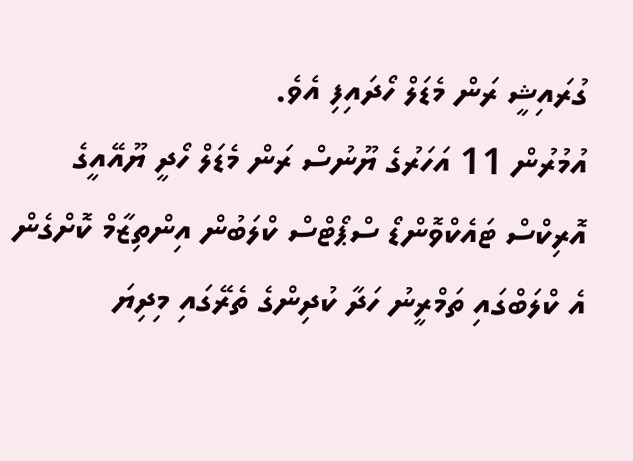ގުރައިޝީ ރަން މެޑަލް ހޯދައިފި އެވެ.
އުމުރުން 11 އަހަރުގެ ޔޫނުސް ރަން މެޑަލް ހޯދީ ޔޫއޭއީގެ އޮރިކްސް ޓައެކްވޮންޑޯ ސްޕޯޓްސް ކްލަބުން އިންތިޒާމް ކޮށްގެން އެ ކްލަބްގައި ތަމްރީނު ހަދާ ކުދިންގެ ތެރޭގައި މިދިޔަ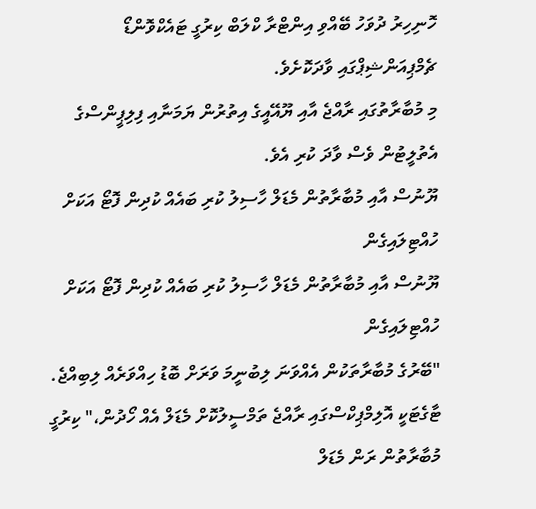ހޮނިހިރު ދުވަހު ބޭއްވި އިންޓްރާ ކްލަބް ކިރުގީ ޓައެކްވޮންޑޯ ޗެމްޕިއަންޝިޕްގައި ވާދަކޮށެވެ.
މި މުބާރާތުގައި ރާއްޖެ އާއި ޔޫއޭއީގެ އިތުރުން ޔަމަނާއި ފިލިޕީންސްގެ އެތުލީޓުން ވެސް ވާދަ ކުރި އެވެ.
ޔޫނުސް އާއި މުބާރާތުން މެޑަލް ހާސިލު ކުރި ބައެއް ކުދިން ފޮޓޯ އަކަށް ހުއްޓިލައިގެން
ޔޫނުސް އާއި މުބާރާތުން މެޑަލް ހާސިލު ކުރި ބައެއް ކުދިން ފޮޓޯ އަކަށް ހުއްޓިލައިގެން
"ބޭރުގެ މުބާރާތަކުން އެއްވަނަ ލިބުނީމަ ވަރަށް ބޮޑު ހިއްވަރެއް ލިބިއްޖެ. ޓާގެޓަކީ އޮލިމްޕިކްސްގައި ރާއްޖެ ތަމްސީލުކޮށް މެޑަލް އެއް ހޯދުން،" ކިރުގީ މުބާރާތުން ރަން މެޑަލް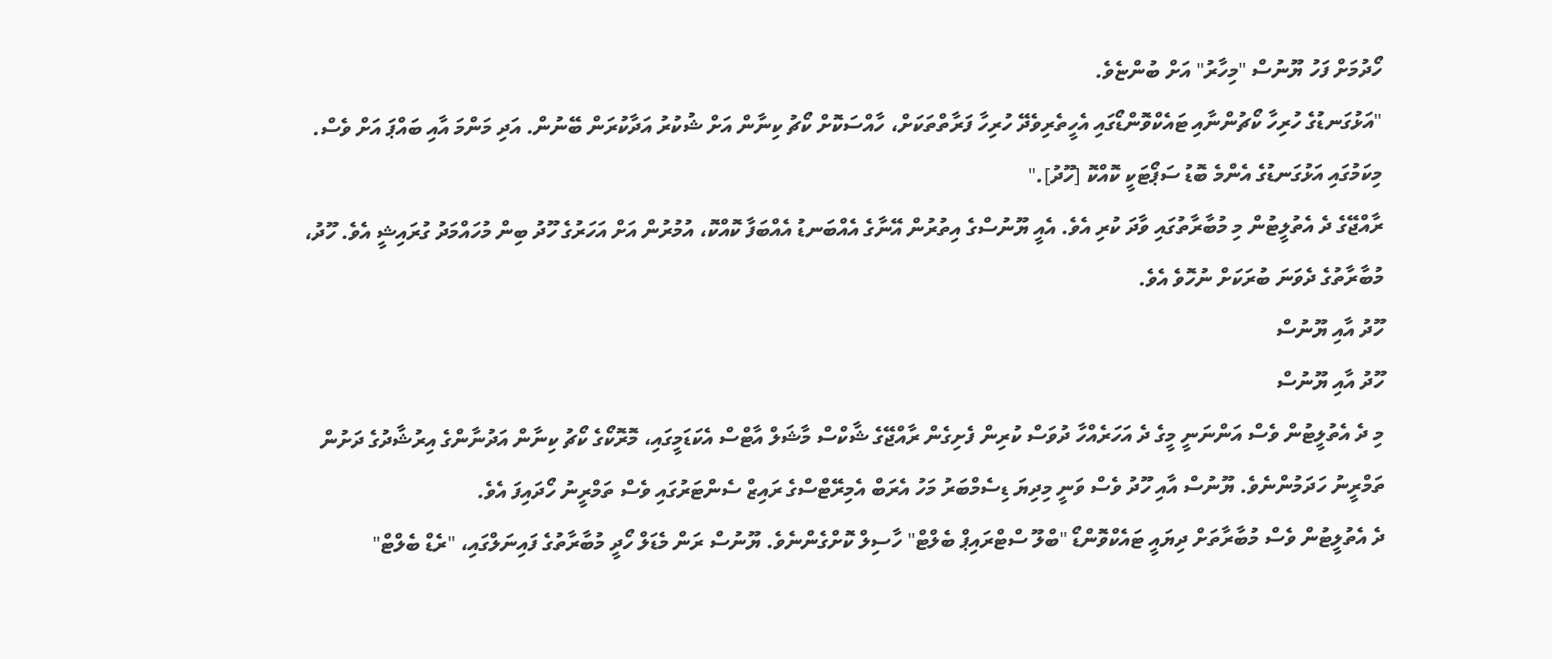ހޯދުމަށް ފަހު ޔޫނުސް "މިހާރު" އަށް ބުންޏެވެ.
"އަޅުގަނޑުގެ ހުރިހާ ކޯޗުންނާއި ޓައެކްވޮންޑޯގައި އެހީތެރިވެދޭ ހުރިހާ ފަރާތްތަކަށް، ހާއްސަކޮށް ކޯޗު ކިނާން އަށް ޝުކުރު އަދާކުރަން ބޭނުން. އަދި މަންމަ އާއި ބައްޕަ އަށް ވެސް. މިކަމުގައި އަޅުގަނޑުގެ އެންމެ ބޮޑު ސަޕޯޓަކީ ކޮއްކޮ [ހޫދު]."
ރާއްޖޭގެ ދެ އެތުލީޓުން މި މުބާރާތުގައި ވާދަ ކުރި އެވެ. އެއީ ޔޫނުސްގެ އިތުރުން އޭނާގެ އެއްބަނޑު އެއްބަފާ ކޮއްކޮ، އުމުރުން އަށް އަހަރުގެ ހޫދު ބިން މުހައްމަދު ގުރައިޝީ އެވެ. ހޫދު، މުބާރާތުގެ ދެވަނަ ބުރަކަށް ނުހޮވެ އެވެ.
ހޫދު އާއި ޔޫނުސް
ހޫދު އާއި ޔޫނުސް
މި ދެ އެތުލީޓުން ވެސް އަންނަނީ މީގެ ދެ އަހަރެއްހާ ދުވަސް ކުރިން ފެށިގެން ރާއްޖޭގެ ޝާކްސް މާޝަލް އާޓްސް އެކަޑަމީގައި، މޮރޮކޯގެ ކޯޗު ކިނާން އަދުނާންގެ އިރުޝާދުގެ ދަށުން ތަމްރީނު ހަދަމުންނެވެ. ޔޫނުސް އާއި ހޫދު ވެސް ވަނީ މިދިޔަ ޑިސެމްބަރު މަހު އެރަބް އެމިރޭޓްސްގެ ރައިޒް ސެންޓަރުގައި ވެސް ތަމްރީނު ހޯދައިފަ އެވެ.
ދެ އެތުލީޓުން ވެސް މުބާރާތަށް ދިޔައީ ޓައެކްވޮންޑޯ "ބްލޫ ސްޓްރައިޕް ބެލްޓް" ހާސިލް ކޮށްގެންނެވެ. ޔޫނުސް ރަން މެޑަލް ހޯދީ މުބާރާތުގެ ފައިނަލްގައި، "ރެޑް ބެލްޓް"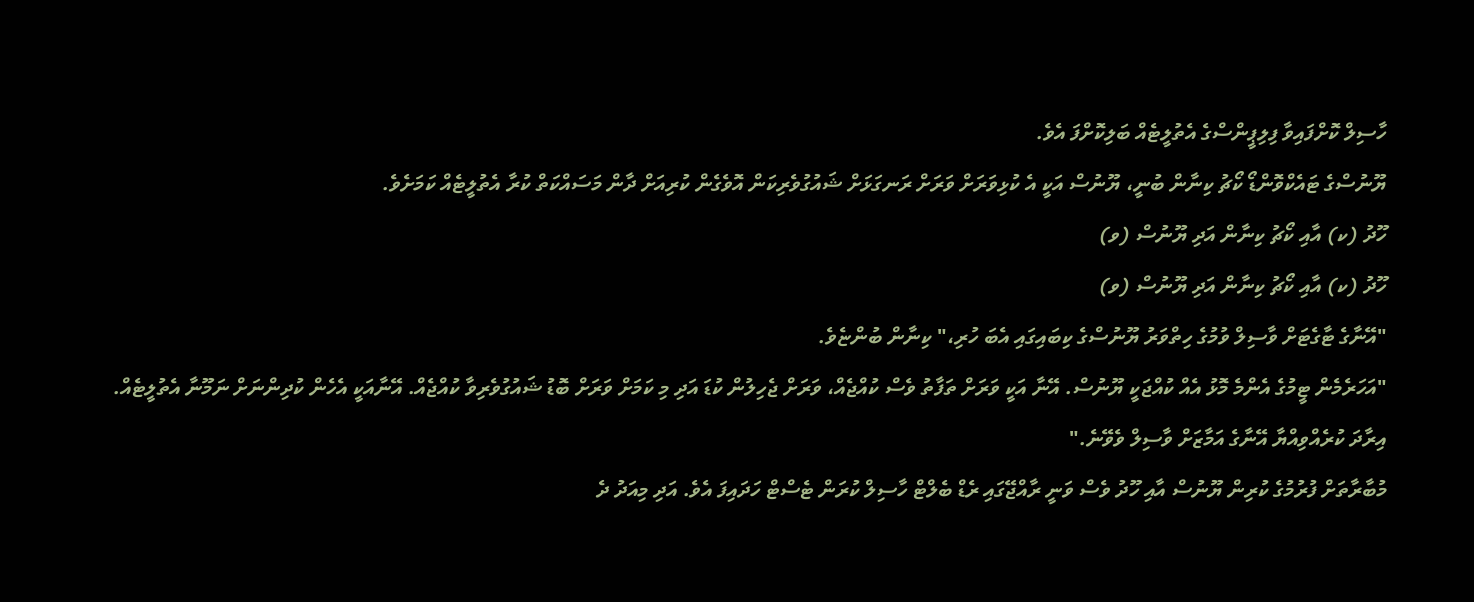ހާސިލް ކޮށްފައިވާ ފިލިޕީންސްގެ އެތުލީޓެއް ބަލިކޮށްފަ އެވެ.
ޔޫނުސްގެ ޓައެކްވޮންޑޯ ކޯޗު ކިނާން ބުނީ، ޔޫނުސް އަކީ އެ ކުޅިވަރަށް ވަރަށް ރަނގަޅަށް ޝައުގުވެރިކަން އޮވެގެން ކުރިއަށް ދާން މަސައްކަތް ކުރާ އެތުލީޓެއް ކަމަށެވެ.
ހޫދު (ކ) އާއި ކޯޗު ކިނާން އަދި ޔޫނުސް (ވ)
ހޫދު (ކ) އާއި ކޯޗު ކިނާން އަދި ޔޫނުސް (ވ)
"އޭނާގެ ޓާގެޓަށް ވާސިލް ވުމުގެ ހިތްވަރު ޔޫނުސްގެ ކިބައިގައި އެބަ ހުރި،" ކިނާން ބުންޏެވެ.
"އަހަރެމެން ޓީމުގެ އެންމެ މޮޅު އެއް ކުއްޖަކީ ޔޫނުސް. އޭނާ އަކީ ވަރަށް ތަފާތު ވެސް ކުއްޖެއް، ވަރަށް ޖެހިލުން ކުޑަ އަދި މި ކަމަށް ވަރަށް ބޮޑު ޝައުގުވެރިވާ ކުއްޖެއް. އޭނާއަކީ އެހެން ކުދިންނަށް ނަމޫނާ އެތުލީޓެއް. އިރާދަ ކުރެއްވިއްޔާ އޭނާގެ އަމާޒަށް ވާސިލް ވެވޭނެ."
މުބާރާތަށް ފުރުމުގެ ކުރިން ޔޫނުސް އާއި ހޫދު ވެސް ވަނީ ރާއްޖޭގައި ރެޑް ބެލްޓް ހާސިލް ކުރަން ޓެސްޓް ހަދައިފަ އެވެ. އަދި މިއަދު ދެ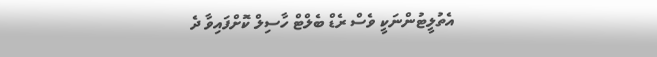އެތުލީޓުންނަކީ ވެސް ރެޑް ބެލްޓް ހާސިލް ކޮށްފައިވާ ދެ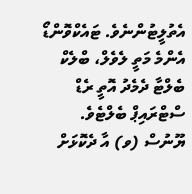އެތުލީޓުންނެވެ. ޓައެކްވޮންޑޯ އެންމެ މަތީ ލެވެލް، ބްލެކް ބެލްޓާ ދެމެދު އޮތީ ރެޑް ސްޓްރައިޕް ބެލްޓެވެ.
ޔޫނުސް (ވ) އާ ދެކޮޅަށް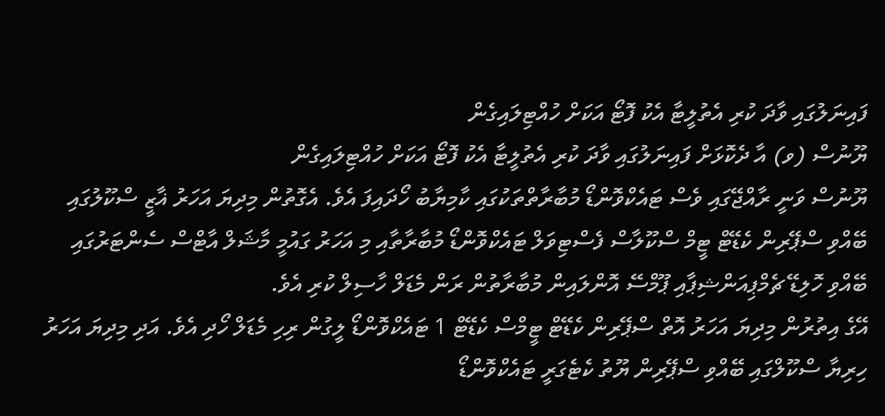ފައިނަލުގައި ވާދަ ކުރި އެތުލީޓާ އެކު ފޮޓޯ އަކަށް ހުއްޓިލައިގެން
ޔޫނުސް (ވ) އާ ދެކޮޅަށް ފައިނަލުގައި ވާދަ ކުރި އެތުލީޓާ އެކު ފޮޓޯ އަކަށް ހުއްޓިލައިގެން
ޔޫނުސް ވަނީ ރާއްޖޭގައި ވެސް ޓައެކްވޮންޑޯ މުބާރާތްތަކުގައި ކާމިޔާބު ހޯދައިފަ އެވެ. އެގޮތުން މިދިޔަ އަހަރު ޣާޒީ ސްކޫލުގައި ބޭއްވި ސްޕޭރިން ކެޑޭޓް ޓީމް ސްކޫލާސް ފެސްޓިވަލް ޓައެކްވޮންޑޯ މުބާރާތާއި މި އަހަރު ގައުމީ މާޝަލް އާޓްސް ސެންޓަރުގައި ބޭއްވި ހޮލިޑޭ ޗެމްޕިއަންޝިޕާއި ޕޫމްސޭ އޮންލައިން މުބާރާތުން ރަން މެޑަލް ހާސިލް ކުރި އެވެ.
އޭގެ އިތުރުން މިދިޔަ އަހަރު އޮތް ސްޕޭރިން ކެޑޭޓް ޓީމްސް ކެޑޭޓް 1 ޓައެކްވޮންޑޯ ލީގުން ރިހި މެޑަލް ހޯދި އެވެ. އަދި މިދިޔަ އަހަރު ހިރިޔާ ސްކޫލްގައި ބޭއްވި ސްޕޭރިން ޔޫތު ކެޓެގަރީ ޓައެކްވޮންޑޯ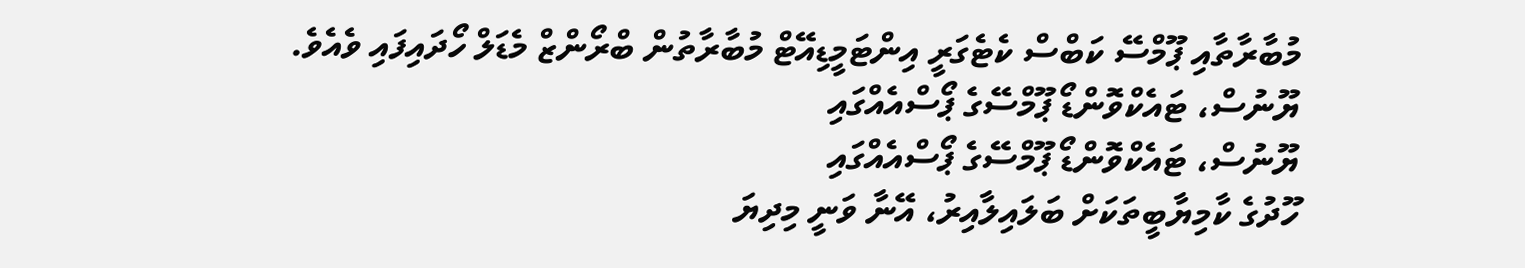މުބާރާތާއި ޕޫމްސޭ ކަބްސް ކެޓެގަރީ އިންޓަމީޑިއޭޓް މުބާރާތުން ބްރޯންޒް މެޑަލް ހޯދައިފައި ވެއެވެ.
ޔޫނުސް، ޓައެކްވޮންޑޯ ޕޫމްސޭގެ ޕޯސްއެއްގައި
ޔޫނުސް، ޓައެކްވޮންޑޯ ޕޫމްސޭގެ ޕޯސްއެއްގައި
ހޫދުގެ ކާމިޔާބީތަކަށް ބަލައިލާއިރު، އޭނާ ވަނީ މިދިޔަ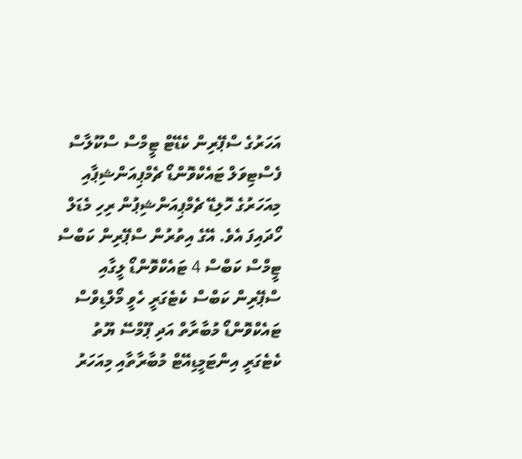އަހަރުގެ ސްޕޭރިން ކެޑޭޓް ޓީމްސް ސްކޫލާސް ފެސްޓިވަލް ޓައެކްވޮންޑޯ ޗެމްޕިއަންޝިޕާއި މިއަހަރުގެ ހޮލިޑޭ ޗެމްޕިއަންޝިޕުން ރިހި މެޑަލް ހޯދައިފަ އެވެ. އޭގެ އިތުރުން ސްޕޭރިން ކަބްސް ޓީމްސް ކަބްސް 4 ޓައެކްވޮންޑޯ ލީގާއި ސްޕޭރިން ކަބްސް ކެޓެގަރީ ހެވީ މޯލްޑިވްސް ޓައެކްވޮންޑޯ މުބާރާތް އަދި ޕޫމްސޭ ޔޫތު ކެޓެގަރީ އިންޓަމީޑިއޭޓް މުބާރާތާއި މިއަހަރު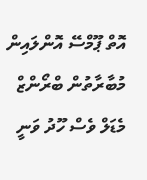އޮތް ޕޫމްސޭ އޮންލައިން މުބާރާތުން ބްރޯންޒް މެޑަލް ވެސް ހޫދު ވަނީ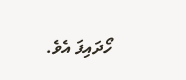ހޯދައިފަ އެވެ.